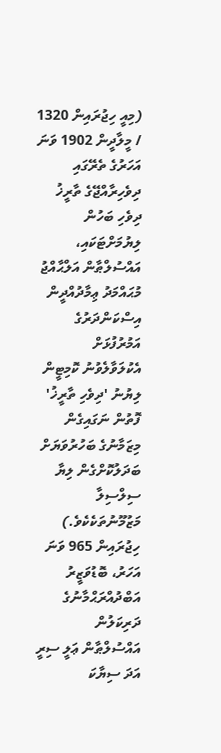(މިއީ ހިޖުރައިން 1320 / މީލާދީން 1902 ވަނަ އަހަރުގެ ތެރޭގައި ދިވެހިރާއްޖޭގެ ތާރީޚު ދިވެހި ބަހުން ލިޔުމަށްޓަކައި، އައްސުލްޠާން އަލްޙާއްޖު މުޙައްމަދު ޢިމާދުއްދީން އިސްކަންދަރުގެ އަމުރުފުޅަށް އެކުލަވާލެވުނު ކޮމިޓީން ލިޔުނު 'ދިވެހި ތާރީޚު' ފޮތުން ނަގައިގެން މިޒަމާނުގެ ބަހުރުވަޔަށް ބަދަލުކޮށްގެން ލިޔާ ސިލްސިލާ މަޒުމޫނުތަކެކެވެ.)
ހިޖުރައިން 965 ވަނަ އަހަރު، ބޮޑުވަޒީރު އަބްދުއްރަޙްމާނުގެ ދަރިކަލުން އައްސުލްޠާން ޢަލީ ސިރީ އަދަ ސިޔާކަ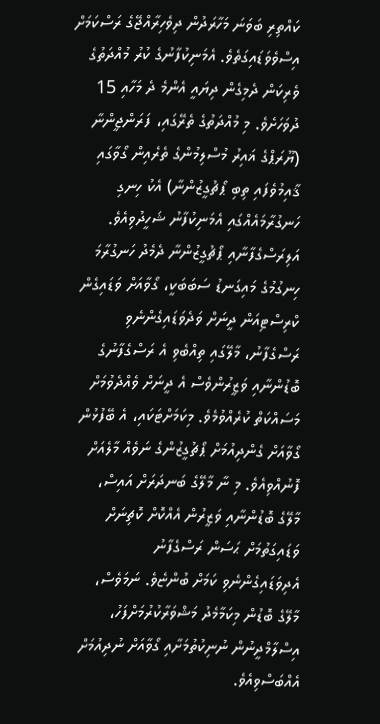ކައްތިރި ބަވަނަ މަހާރަދުން ދިވެހިރާއްޖޭގެ ރަސްކަމަށް އިސްވެވަޑައިގަތެވެ. އެމަނިކުފާނުގެ ކުރު މުއްދަތުގެ ވެރިކަން ދެމިގެން ދިޔައީ އެންމެ ދެ މަހާއި 15 ދުވަހަށެވެ. މި މުއްދަތުގެ ތެރޭގައި، ފަރަންޖީންނާ (ޔޫރަޕްގެ ޣައިރު މުސްލިމުންގެ ތެރެއިން ގޯވާގައި ޤާއިމުވެފައި ތިބި ޕޯޗުގީޒުންނާ) އެކު ހިނގި ހަނގުރާމައެއްގައި އެމަނިކުފާނު ޝަހީދުވިއެވެ.
އަލިރަސްގެފާނާއި ޕޯޗުގީޒުންނާ ދެމެދު ހަނގުރާމަ ހިނގުމުގެ މައިގަނޑު ސަބަބަކީ، ގޯވާއަށް ވަޑައިގެން ކްރިސްޓިއަން ދީނަށް ވަދެވަޑައިގެންނެވި ރަސްގެފާނު، މާލޭގައި ތިއްބެވި އެ ރަސްގެފާނުގެ ބޮޑުންނާއި ވަޒީރުންވެސް އެ ދީނަށް ވެއްދެވުމަށް މަސައްކަތް ކުރެއްވުމެވެ. މިކަމަށްޓަކައި، އެ ބޭފުޅުން ގޯވާއަށް ގެންދިއުމަށް ޕޯޗުގީޒުންގެ ނަވެއް މާލެއަށް ފޮނުއްވިއެވެ. މި ނާ މާލޭގެ ބަނދަރަށް އައިސް، މާލޭގެ ބޮޑުންނާއި ވަޒީރުން އެއްކޮށް ކޮޗިނަށް ވަޑައިގަތުމަށް ޙަސަން ރަސްގެފާނު އެދިވަޑައިގެންނެވި ކަމަށް ބުންޏެވެ. ނަމަވެސް، މާލޭގެ ބޮޑުން މިކަމާމެދު މަޝްވަރާކުރުމަށްފަހު، އިސްލާމްދީނުން ނުނިކުތުމަށާއި ގޯވާއަށް ނުދިއުމަށް އެއްބަސްވިއެވެ.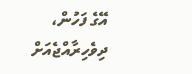އޭގެ ފަހުން، ދިވެހިރާއްޖެއަށް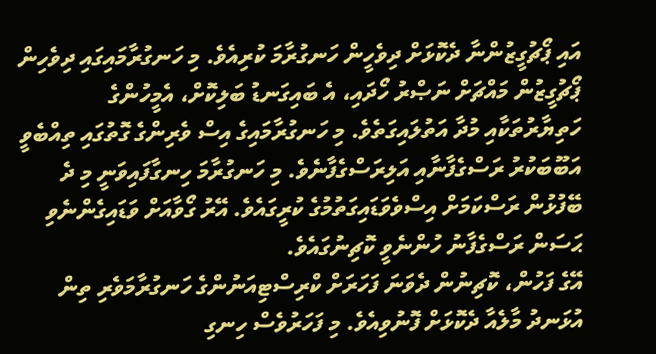އައި ޕޯޗުގީޒުންނާ ދެކޮޅަށް ދިވެހީން ހަނގުރާމަ ކުރިއެވެ. މި ހަނގުރާމައިގައި ދިވެހިން ޕޯޗުގީޒުން މައްޗަށް ނަޞްރު ހޯދައި، އެ ބައިގަނޑު ބަލިކޮށް، އެމީހުންގެ ހަތިޔާރުތަކާއި މުދާ އަތުލައިގަތެވެ. މި ހަނގުރާމައިގެ އިސް ވެރިންގެ ގޮތުގައި ތިއްބެވީ އަބޫބަކުރު ރަސްގެފާނާއި އަލިރަސްގެފާނެވެ. މި ހަނގުރާމަ ހިނގާފައިވަނީ މި ދެ ބޭފުޅުން ރަސްކަމަށް އިސްވެވަޑައިގަތުމުގެ ކުރީގައެވެ. އޭރު ގޯވާއަށް ވަޑައިގެންނެވި ޙަސަން ރަސްގެފާނު ހުންނެވީ ކޮޗިނުގައެވެ.
އޭގެ ފަހުން، ކޮޗިނުން ދެވަނަ ފަހަރަށް ކްރިސްޓިއަނުންގެ ހަނގުރާމަވެރި ތިން އުޅަނދު މާލެއާ ދެކޮޅަށް ފޮނުވިއެވެ. މި ފަހަރުވެސް ހިނގި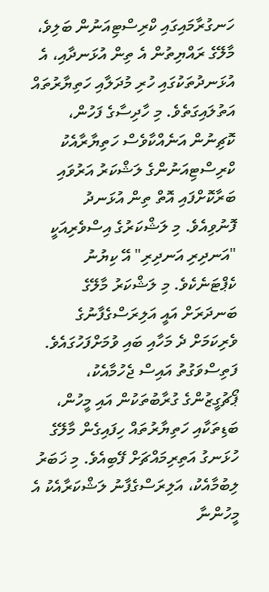ހަނގުރާމައިގައި ކްރިސްޓިއަނުން ބަލިވެ، މާލޭގެ ރައްޔިތުން އެ ތިން އުޅަނދާއި، އެ އުޅަނދުތަކުގައި ހުރި މުދަލާއި ހަތިޔާރުތައް އަތުލައިގަތެވެ. މި ހާދިސާގެ ފަހުން، ކޮޗިނުން އަނެއްކާވެސް ހަތިޔާރާއެކު ކްރިސްޓިއަނުންގެ ލަޝްކަރު އަރުވައި ބަރާކޮށްފައި އޮތް ތިން އުޅަނދު ފޮނުވިއެވެ. މި ލަޝްކަރުގެ އިސްވެރިއަކީ "އަނދިރި އަނދިރި" އޭ ކިޔުނު ކެޕްޓަނެކެވެ. މި ލަޝްކަރު މާލޭގެ ބަނދަރަށް އައީ އަލިރަސްގެފާނުގެ ވެރިކަމަށް ދެ މަހާއި ބައި ވުމަށްފަހުގައެވެ.
ފަތިސްވަގުތު އައިސް ޖެހުމާއެކު، ޕޯޗުގީޒުންގެ ގުރާބުތަކުން އައި މީހުން، ބަޑިތަކާއި ހަތިޔާރުތައް ހިފައިގެން މާލޭގެ ހުޅަނގު އަތިރިމައްޗަށް ފޭބިއެވެ. މި ޚަބަރު ލިބުމާއެކު، އަލިރަސްގެފާނު ލަޝްކަރާއެކު އެ މީހުންނާ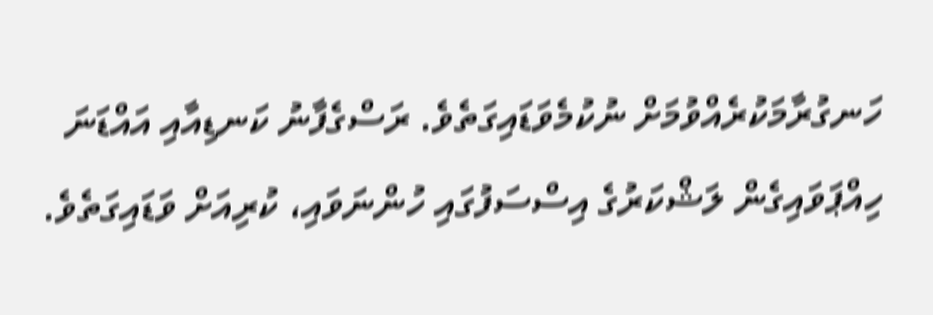ހަނގުރާމަކުރެއްވުމަށް ނުކުމެވަޑައިގަތެވެ. ރަސްގެފާނު ކަނޑިއާއި އައްޑަނަ ހިއްޕަވައިގެން ލަޝްކަރުގެ އިސްސަފުގައި ހުންނަވައި، ކުރިއަށް ވަޑައިގަތެވެ.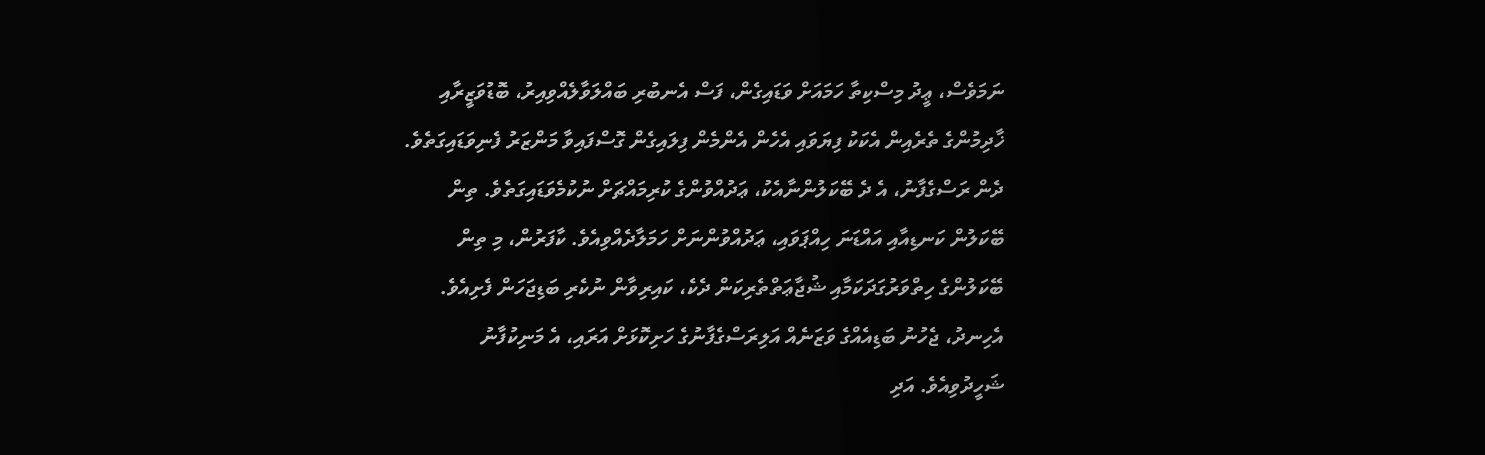ނަމަވެސް، ޢީދު މިސްކިތާ ހަމައަށް ވަޑައިގެން، ފަސް އެނބުރި ބައްލަވާލެއްވިއިރު، ބޮޑުވަޒީރާއި ޚާދިމުންގެ ތެރެއިން އެކަކު ފިޔަވައި އެހެން އެންމެން ފިލައިގެން ގޮސްފައިވާ މަންޒަރު ފެނިވަޑައިގަތެވެ.
ދެން ރަސްގެފާނު، އެ ދެ ބޭކަލުންނާއެކު، ޢަދުއްވުންގެ ކުރިމައްޗަށް ނުކުމެވަޑައިގަތެވެ. ތިން ބޭކަލުން ކަނޑިއާއި އައްޑަނަ ހިއްޕަވައި، ޢަދުއްވުންނަށް ހަމަލާދެއްވިއެވެ. ކާފަރުން، މި ތިން ބޭކަލުންގެ ހިތްވަރުގަދަކަމާއި ޝުޖާޢަތްތެރިކަން ދެކެ، ކައިރިވާން ނުކެރި ބަޑިޖަހަން ފެށިއެވެ. އެހިނދު، ޖެހުނު ބަޑިއެއްގެ ވަޒަނެއް އަލިރަސްގެފާނުގެ ހަށިކޮޅަށް އަރައި، އެ މަނިކުފާނު ޝަހީދުވިއެވެ. އަދި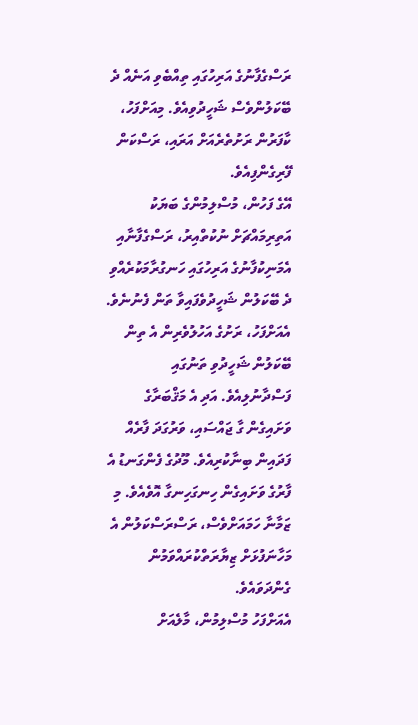ރަސްގެފާނުގެ އަރިހުގައި ތިއްބެވި އަނެއް ދެ ބޭކަލުންވެސް ޝަހީދުވިއެވެ. މިއަށްފަހު، ކާފަރުން ރަށުތެރެއަށް އަރައި، ރަސްކަން ފޭރިގެންފިއެވެ.
އޭގެ ފަހުން، މުސްލިމުންގެ ބަޔަކު އަތިރިމައްޗަށް ނުކުތްއިރު، ރަސްގެފާނާއި އެމަނިކުފާނުގެ އަރިހުގައި ހަނގުރާމަކުރެއްވި ދެ ބޭކަލުން ޝަހީދުވެފައިވާ ތަން ފެނުނެވެ. އެއަށްފަހު، ރަށުގެ އަހުލުވެރިން އެ ތިން ބޭކަލުން ޝަހީދުވި ތަނުގައި ފަސްދާނުލިއެވެ. އަދި އެ މަޤްބަރާގެ ވަށައިގެން ގާ ޖައްސައި، ވަރުގަދަ ފާރެއް ފަދައިން ބިނާކުރިއެވެ. މޫދުގެ ފެންގަނޑު އެ ފާރުގެ ވަށައިގެން ހިނގަހިނގާ އޮވެއެވެ. މި ޒަމާނާ ހަމައަށްވެސް، ރަސްރަސްކަލުން އެ މަހާނަފުޅަށް ޒިޔާރަތްކުރައްވަމުން ގެންދަވައެވެ.
އެއަށްފަހު މުސްލިމުން، މާލެއަށް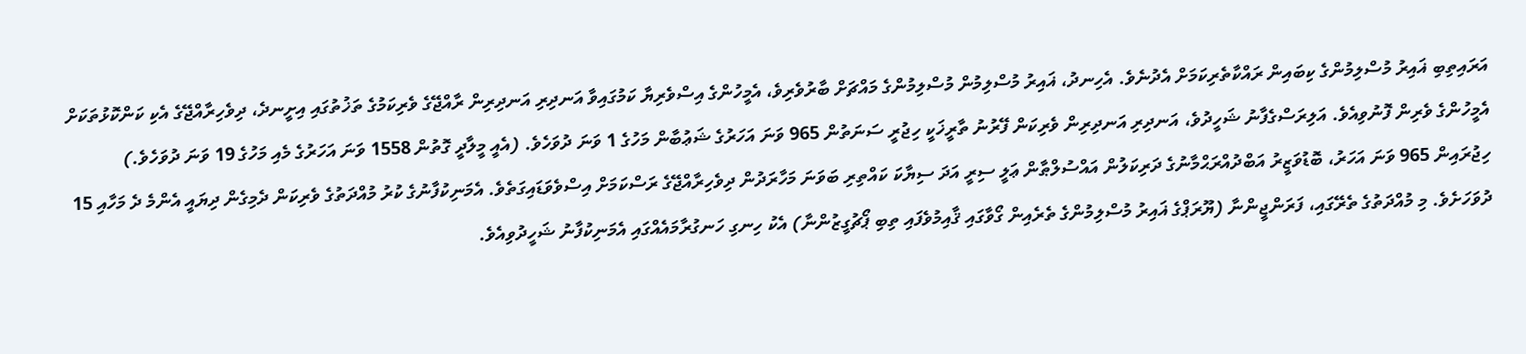އަރައިތިބި ޣައިރު މުސްލިމުންގެ ކިބައިން ރައްކާތެރިކަމަށް އެދުނެވެ. އެހިނދު، ޣައިރު މުސްލިމުން މުސްލިމުންގެ މައްޗަށް ބާރުވެރިވެ، އެމީހުންގެ އިސްވެރިޔާ ކަމުގައިވާ އަނދިރި އަނދިރިން ރާއްޖޭގެ ވެރިކަމުގެ ތަޚުތުގައި އިށީނދެ، ދިވެހިރާއްޖޭގެ އެކި ކަންކޮޅުތަކަށް އެމީހުންގެ ވެރިން ފޮނުވިއެވެ. އަލިރަސްގެފާނު ޝަހީދުވެ، އަނދިރި އަނދިރިން ވެރިކަން ފޭރުނު ތާރީޚަކީ ހިޖުރީ ސަނަތުން 965 ވަނަ އަހަރުގެ ޝަޢުބާން މަހުގެ 1 ވަނަ ދުވަހެވެ. (އެއީ މީލާދީ ގޮތުން 1558 ވަނަ އަހަރުގެ މެއި މަހުގެ 19 ވަނަ ދުވަހެވެ.)
ހިޖުރައިން 965 ވަނަ އަހަރު، ބޮޑުވަޒީރު އަބްދުއްރަޙްމާނުގެ ދަރިކަލުން އައްސުލްޠާން ޢަލީ ސިރީ އަދަ ސިޔާކަ ކައްތިރި ބަވަނަ މަހާރަދުން ދިވެހިރާއްޖޭގެ ރަސްކަމަށް އިސްވެވަޑައިގަތެވެ. އެމަނިކުފާނުގެ ކުރު މުއްދަތުގެ ވެރިކަން ދެމިގެން ދިޔައީ އެންމެ ދެ މަހާއި 15 ދުވަހަށެވެ. މި މުއްދަތުގެ ތެރޭގައި، ފަރަންޖީންނާ (ޔޫރަޕްގެ ޣައިރު މުސްލިމުންގެ ތެރެއިން ގޯވާގައި ޤާއިމުވެފައި ތިބި ޕޯޗުގީޒުންނާ) އެކު ހިނގި ހަނގުރާމައެއްގައި އެމަނިކުފާނު ޝަހީދުވިއެވެ.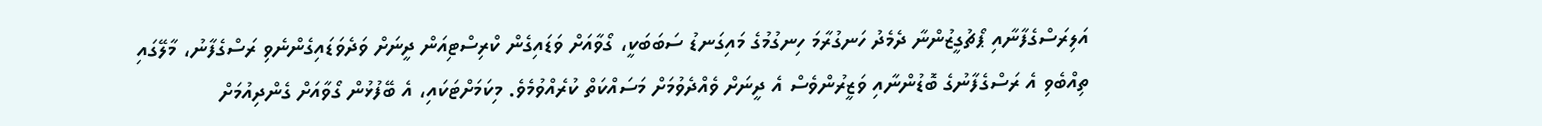އަލިރަސްގެފާނާއި ޕޯޗުގީޒުންނާ ދެމެދު ހަނގުރާމަ ހިނގުމުގެ މައިގަނޑު ސަބަބަކީ، ގޯވާއަށް ވަޑައިގެން ކްރިސްޓިއަން ދީނަށް ވަދެވަޑައިގެންނެވި ރަސްގެފާނު، މާލޭގައި ތިއްބެވި އެ ރަސްގެފާނުގެ ބޮޑުންނާއި ވަޒީރުންވެސް އެ ދީނަށް ވެއްދެވުމަށް މަސައްކަތް ކުރެއްވުމެވެ. މިކަމަށްޓަކައި، އެ ބޭފުޅުން ގޯވާއަށް ގެންދިއުމަށް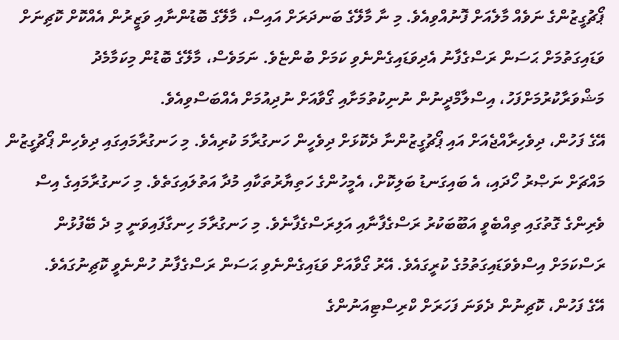ޕޯޗުގީޒުންގެ ނަވެއް މާލެއަށް ފޮނުއްވިއެވެ. މި ނާ މާލޭގެ ބަނދަރަށް އައިސް، މާލޭގެ ބޮޑުންނާއި ވަޒީރުން އެއްކޮށް ކޮޗިނަށް ވަޑައިގަތުމަށް ޙަސަން ރަސްގެފާނު އެދިވަޑައިގެންނެވި ކަމަށް ބުންޏެވެ. ނަމަވެސް، މާލޭގެ ބޮޑުން މިކަމާމެދު މަޝްވަރާކުރުމަށްފަހު، އިސްލާމްދީނުން ނުނިކުތުމަށާއި ގޯވާއަށް ނުދިއުމަށް އެއްބަސްވިއެވެ.
އޭގެ ފަހުން، ދިވެހިރާއްޖެއަށް އައި ޕޯޗުގީޒުންނާ ދެކޮޅަށް ދިވެހީން ހަނގުރާމަ ކުރިއެވެ. މި ހަނގުރާމައިގައި ދިވެހިން ޕޯޗުގީޒުން މައްޗަށް ނަޞްރު ހޯދައި، އެ ބައިގަނޑު ބަލިކޮށް، އެމީހުންގެ ހަތިޔާރުތަކާއި މުދާ އަތުލައިގަތެވެ. މި ހަނގުރާމައިގެ އިސް ވެރިންގެ ގޮތުގައި ތިއްބެވީ އަބޫބަކުރު ރަސްގެފާނާއި އަލިރަސްގެފާނެވެ. މި ހަނގުރާމަ ހިނގާފައިވަނީ މި ދެ ބޭފުޅުން ރަސްކަމަށް އިސްވެވަޑައިގަތުމުގެ ކުރީގައެވެ. އޭރު ގޯވާއަށް ވަޑައިގެންނެވި ޙަސަން ރަސްގެފާނު ހުންނެވީ ކޮޗިނުގައެވެ.
އޭގެ ފަހުން، ކޮޗިނުން ދެވަނަ ފަހަރަށް ކްރިސްޓިއަނުންގެ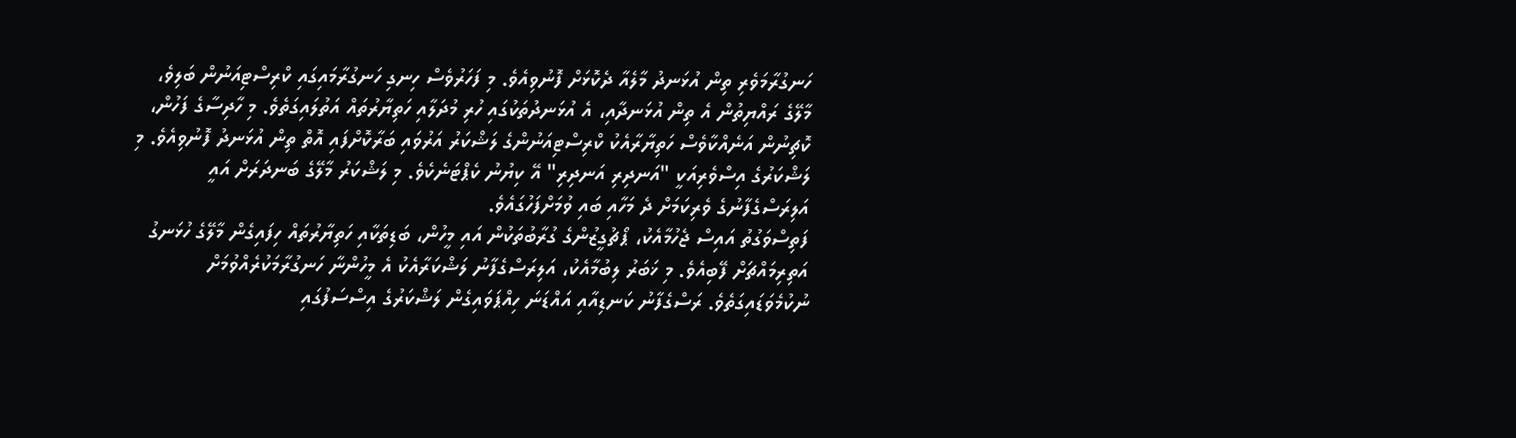ހަނގުރާމަވެރި ތިން އުޅަނދު މާލެއާ ދެކޮޅަށް ފޮނުވިއެވެ. މި ފަހަރުވެސް ހިނގި ހަނގުރާމައިގައި ކްރިސްޓިއަނުން ބަލިވެ، މާލޭގެ ރައްޔިތުން އެ ތިން އުޅަނދާއި، އެ އުޅަނދުތަކުގައި ހުރި މުދަލާއި ހަތިޔާރުތައް އަތުލައިގަތެވެ. މި ހާދިސާގެ ފަހުން، ކޮޗިނުން އަނެއްކާވެސް ހަތިޔާރާއެކު ކްރިސްޓިއަނުންގެ ލަޝްކަރު އަރުވައި ބަރާކޮށްފައި އޮތް ތިން އުޅަނދު ފޮނުވިއެވެ. މި ލަޝްކަރުގެ އިސްވެރިއަކީ "އަނދިރި އަނދިރި" އޭ ކިޔުނު ކެޕްޓަނެކެވެ. މި ލަޝްކަރު މާލޭގެ ބަނދަރަށް އައީ އަލިރަސްގެފާނުގެ ވެރިކަމަށް ދެ މަހާއި ބައި ވުމަށްފަހުގައެވެ.
ފަތިސްވަގުތު އައިސް ޖެހުމާއެކު، ޕޯޗުގީޒުންގެ ގުރާބުތަކުން އައި މީހުން، ބަޑިތަކާއި ހަތިޔާރުތައް ހިފައިގެން މާލޭގެ ހުޅަނގު އަތިރިމައްޗަށް ފޭބިއެވެ. މި ޚަބަރު ލިބުމާއެކު، އަލިރަސްގެފާނު ލަޝްކަރާއެކު އެ މީހުންނާ ހަނގުރާމަކުރެއްވުމަށް ނުކުމެވަޑައިގަތެވެ. ރަސްގެފާނު ކަނޑިއާއި އައްޑަނަ ހިއްޕަވައިގެން ލަޝްކަރުގެ އިސްސަފުގައި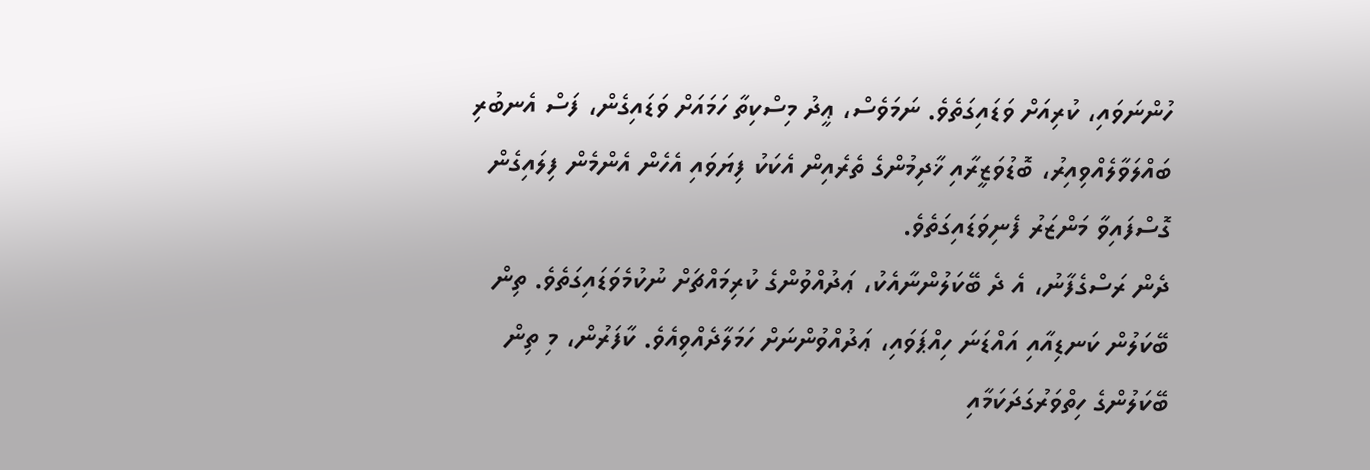ހުންނަވައި، ކުރިއަށް ވަޑައިގަތެވެ. ނަމަވެސް، ޢީދު މިސްކިތާ ހަމައަށް ވަޑައިގެން، ފަސް އެނބުރި ބައްލަވާލެއްވިއިރު، ބޮޑުވަޒީރާއި ޚާދިމުންގެ ތެރެއިން އެކަކު ފިޔަވައި އެހެން އެންމެން ފިލައިގެން ގޮސްފައިވާ މަންޒަރު ފެނިވަޑައިގަތެވެ.
ދެން ރަސްގެފާނު، އެ ދެ ބޭކަލުންނާއެކު، ޢަދުއްވުންގެ ކުރިމައްޗަށް ނުކުމެވަޑައިގަތެވެ. ތިން ބޭކަލުން ކަނޑިއާއި އައްޑަނަ ހިއްޕަވައި، ޢަދުއްވުންނަށް ހަމަލާދެއްވިއެވެ. ކާފަރުން، މި ތިން ބޭކަލުންގެ ހިތްވަރުގަދަކަމާއި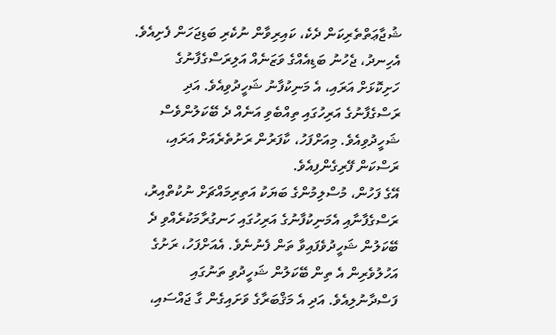ޝުޖާޢަތްތެރިކަން ދެކެ، ކައިރިވާން ނުކެރި ބަޑިޖަހަން ފެށިއެވެ. އެހިނދު، ޖެހުނު ބަޑިއެއްގެ ވަޒަނެއް އަލިރަސްގެފާނުގެ ހަށިކޮޅަށް އަރައި، އެ މަނިކުފާނު ޝަހީދުވިއެވެ. އަދި ރަސްގެފާނުގެ އަރިހުގައި ތިއްބެވި އަނެއް ދެ ބޭކަލުންވެސް ޝަހީދުވިއެވެ. މިއަށްފަހު، ކާފަރުން ރަށުތެރެއަށް އަރައި، ރަސްކަން ފޭރިގެންފިއެވެ.
އޭގެ ފަހުން، މުސްލިމުންގެ ބަޔަކު އަތިރިމައްޗަށް ނުކުތްއިރު، ރަސްގެފާނާއި އެމަނިކުފާނުގެ އަރިހުގައި ހަނގުރާމަކުރެއްވި ދެ ބޭކަލުން ޝަހީދުވެފައިވާ ތަން ފެނުނެވެ. އެއަށްފަހު، ރަށުގެ އަހުލުވެރިން އެ ތިން ބޭކަލުން ޝަހީދުވި ތަނުގައި ފަސްދާނުލިއެވެ. އަދި އެ މަޤްބަރާގެ ވަށައިގެން ގާ ޖައްސައި،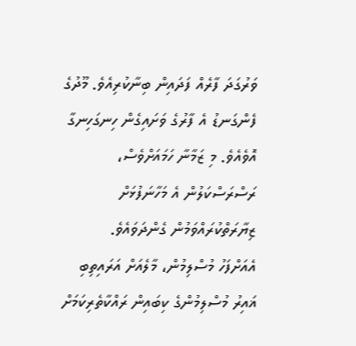ވަރުގަދަ ފާރެއް ފަދައިން ބިނާކުރިއެވެ. މޫދުގެ ފެންގަނޑު އެ ފާރުގެ ވަށައިގެން ހިނގަހިނގާ އޮވެއެވެ. މި ޒަމާނާ ހަމައަށްވެސް، ރަސްރަސްކަލުން އެ މަހާނަފުޅަށް ޒިޔާރަތްކުރައްވަމުން ގެންދަވައެވެ.
އެއަށްފަހު މުސްލިމުން، މާލެއަށް އަރައިތިބި ޣައިރު މުސްލިމުންގެ ކިބައިން ރައްކާތެރިކަމަށް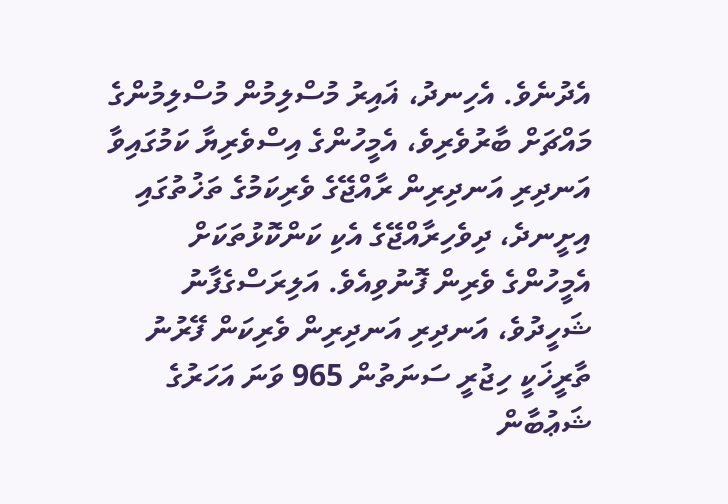އެދުނެވެ. އެހިނދު، ޣައިރު މުސްލިމުން މުސްލިމުންގެ މައްޗަށް ބާރުވެރިވެ، އެމީހުންގެ އިސްވެރިޔާ ކަމުގައިވާ އަނދިރި އަނދިރިން ރާއްޖޭގެ ވެރިކަމުގެ ތަޚުތުގައި އިށީނދެ، ދިވެހިރާއްޖޭގެ އެކި ކަންކޮޅުތަކަށް އެމީހުންގެ ވެރިން ފޮނުވިއެވެ. އަލިރަސްގެފާނު ޝަހީދުވެ، އަނދިރި އަނދިރިން ވެރިކަން ފޭރުނު ތާރީޚަކީ ހިޖުރީ ސަނަތުން 965 ވަނަ އަހަރުގެ ޝަޢުބާން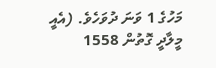މަހުގެ 1 ވަނަ ދުވަހެވެ. (އެއީ މީލާދީ ގޮތުން 1558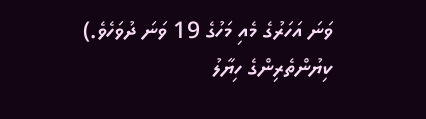ވަނަ އަހަރުގެ މެއި މަހުގެ 19 ވަނަ ދުވަހެވެ.)
ކިޔުންތެރިންގެ ހިޔާލު